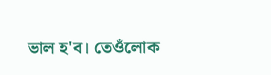ভাল হ'ব। তেওঁলোক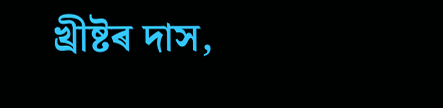খ্রীষ্টৰ দাস,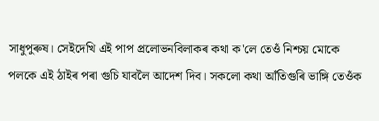সাধুপুৰুষ। সেইদেখি এই পাপ প্রলোভনবিলাকৰ কথা ক'লে তেওঁ নিশ্চয় মোকে পলকে এই ঠাইৰ পৰা গুচি যাবলৈ আদেশ দিব। সকলো কথা আঁতিগুৰি ভাঙ্গি তেওঁক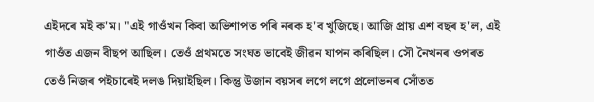এইদৰে মই ক'ম। "এই গাওঁখন কিবা অভিশাপত পৰি নৰক হ'ব খুজিছে। আজি প্রায় এশ বছৰ হ'ল, এই গাওঁত এজন বীছপ আছিল। তেওঁ প্রথমতে সংঘত ভাবেই জীৱন যাপন কৰিছিল। সৌ নৈখনৰ ওপৰত তেওঁ নিজৰ পইচাৰেই দলঙ দিয়াইছিল। কিন্তু উজান বয়সৰ লগে লগে প্রলোভনৰ সোঁতত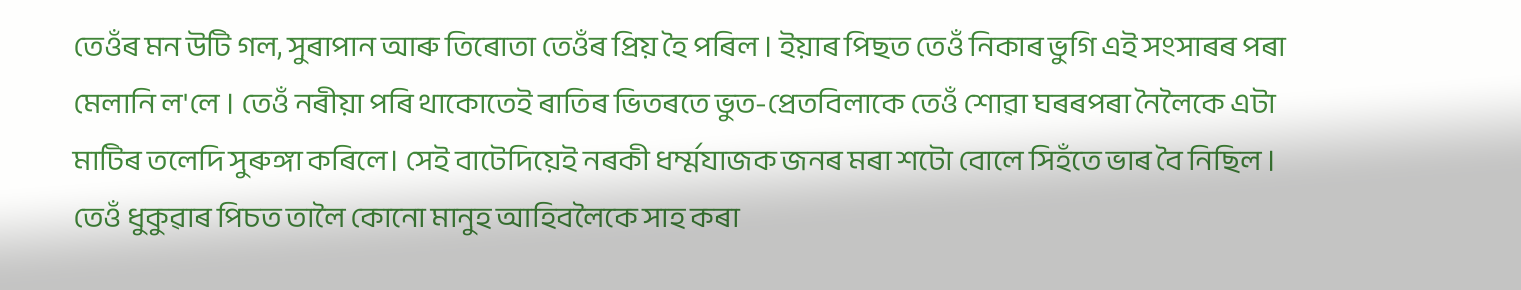তেওঁৰ মন উটি গল, সুৰাপান আৰু তিৰোতা তেওঁৰ প্ৰিয় হৈ পৰিল । ইয়াৰ পিছত তেওঁ নিকাৰ ভুগি এই সংসাৰৰ পৰা মেলানি ল'লে । তেওঁ নৰীয়া পৰি থাকোতেই ৰাতিৰ ভিতৰতে ভুত-প্রেতবিলাকে তেওঁ শোৱা ঘৰৰপৰা নৈলৈকে এটা মাটিৰ তলেদি সুৰুঙ্গা কৰিলে। সেই বাটেদিয়েই নৰকী ধৰ্ম্মযাজক জনৰ মৰা শটো বোলে সিহঁতে ভাৰ বৈ নিছিল । তেওঁ ধুকুৱাৰ পিচত তালৈ কোনো মানুহ আহিবলৈকে সাহ কৰা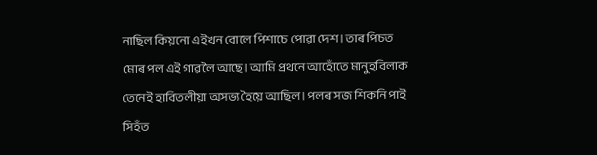নাছিল কিয়নো এইখন বোলে পিশাচে পোৱা দেশ। তাৰ পিচত মোৰ পল এই গাৱলৈ আছে। আমি প্রথনে আহোঁতে মানুহবিলাক তেনেই হাবিতলীয়া অসভ্য হৈয়ে আছিল। পলৰ সজ শিকনি পাই সিহঁত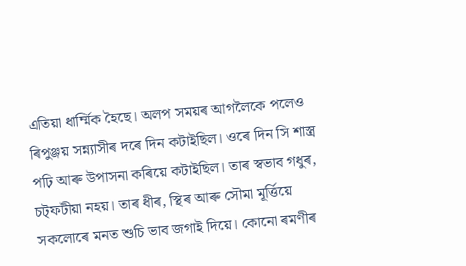এতিয়া ধাৰ্ম্মিক হৈছে। অলপ সময়ৰ আগলৈকে পলেও ৰিপুঞ্জয় সন্ন্যাসীৰ দৰে দিন কটাইছিল। ওৰে দিন সি শাস্ত্ৰ পঢ়ি আৰু উপাসনা কৰিয়ে কটাইছিল। তাৰ স্বভাব গধুৰ, চট্ফটীয়া নহয়। তাৰ ধীৰ, স্থিৰ আৰু সৌমা মূৰ্ত্তিয়ে সকলোৰে মনত শুচি ভাব জগাই দিয়ে। কোনো ৰমণীৰ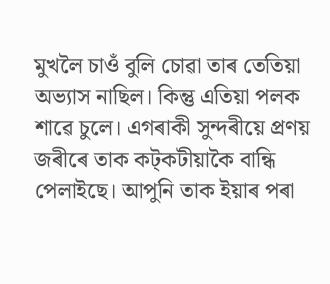মুখলৈ চাওঁ বুলি চোৱা তাৰ তেতিয়া অভ্যাস নাছিল। কিন্তু এতিয়া পলক শাৱে চুলে। এগৰাকী সুন্দৰীয়ে প্ৰণয় জৰীৰে তাক কট্কটীয়াকৈ বান্ধি পেলাইছে। আপুনি তাক ইয়াৰ পৰা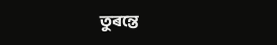তুৰন্তে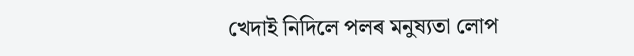খেদাই নিদিলে পলৰ মনুষ্যতা লোপ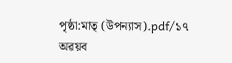পৃষ্ঠা:মাতৃ (উপন্যাস).pdf/১৭
অৱয়ব